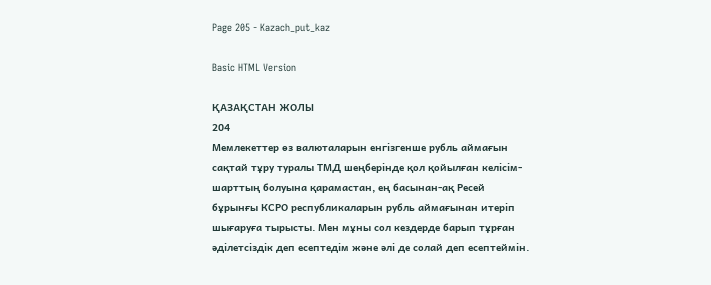Page 205 - Kazach_put_kaz

Basic HTML Version

ҚАЗАҚСТАН ЖОЛЫ
204
Мемлекеттер өз валюталарын енгізгенше рубль аймағын
сақтай тұру туралы ТМД шеңберінде қол қойылған келісім-
шарттың болуына қарамастан, ең басынан-ақ Ресей
бұрынғы КСРО республикаларын рубль аймағынан итеріп
шығаруға тырысты. Мен мұны сол кездерде барып тұрған
әділетсіздік деп есептедім және әлі де солай деп есептеймін.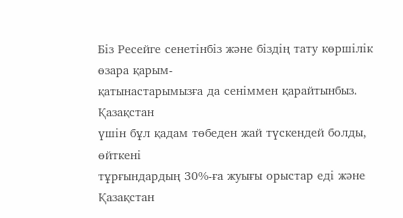Біз Ресейге сенетінбіз және біздің тату көршілік өзара қарым-
қатынастарымызға да сеніммен қарайтынбыз. Қазақстан
үшін бұл қадам төбеден жай түскендей болды, өйткені
тұрғындардың 30%-ға жуығы орыстар еді және Қазақстан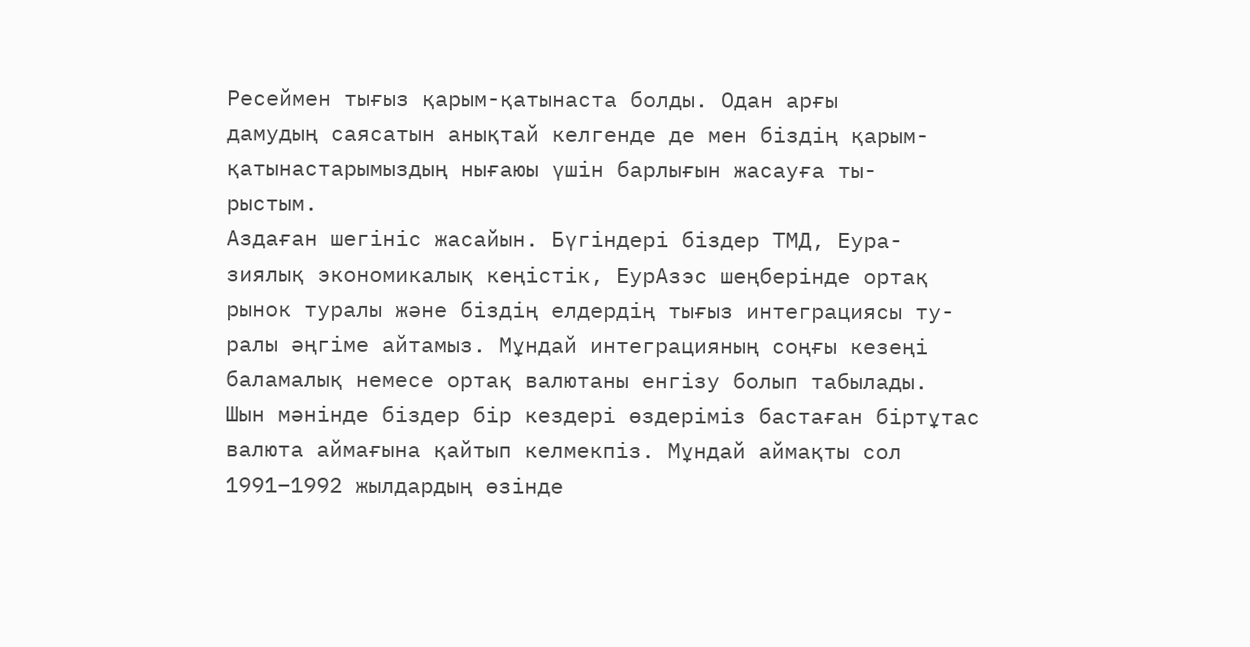Ресеймен тығыз қарым-қатынаста болды. Одан арғы
дамудың саясатын анықтай келгенде де мен біздің қарым-
қатынастарымыздың нығаюы үшін барлығын жасауға ты-
рыстым.
Аздаған шегініс жасайын. Бүгіндері біздер ТМД, Еура-
зиялық экономикалық кеңістік, ЕурАзэс шеңберінде ортақ
рынок туралы және біздің елдердің тығыз интеграциясы ту-
ралы әңгіме айтамыз. Мұндай интеграцияның соңғы кезеңі
баламалық немесе ортақ валютаны енгізу болып табылады.
Шын мәнінде біздер бір кездері өздеріміз бастаған біртұтас
валюта аймағына қайтып келмекпіз. Мұндай аймақты сол
1991–1992 жылдардың өзінде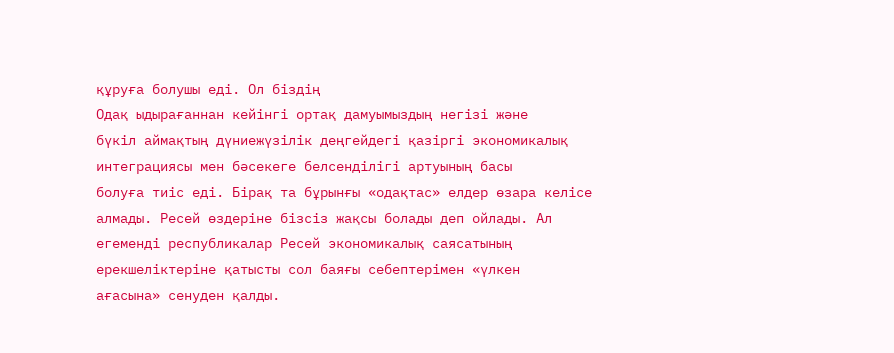құруға болушы еді. Ол біздің
Одақ ыдырағаннан кейінгі ортақ дамуымыздың негізі және
бүкіл аймақтың дүниежүзілік деңгейдегі қазіргі экономикалық
интеграциясы мен бәсекеге белсенділігі артуының басы
болуға тиіс еді. Бірақ та бұрынғы «одақтас» елдер өзара келісе
алмады. Ресей өздеріне бізсіз жақсы болады деп ойлады. Ал
егеменді республикалар Ресей экономикалық саясатының
ерекшеліктеріне қатысты сол баяғы себептерімен «үлкен
ағасына» сенуден қалды.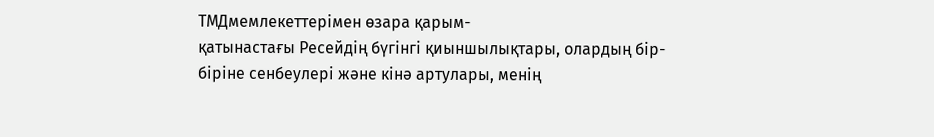ТМДмемлекеттерімен өзара қарым-
қатынастағы Ресейдің бүгінгі қиыншылықтары, олардың бір-
біріне сенбеулері және кінә артулары, менің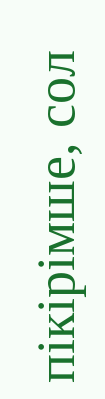пікірімше, сол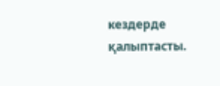кездерде қалыптасты.